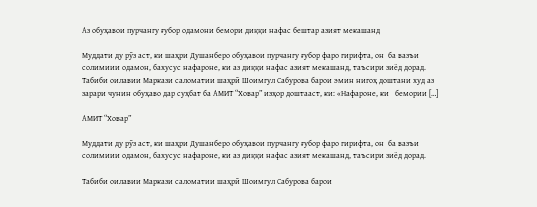Аз обуҳавои пурчангу ғубор одамони бемори диққи нафас бештар азият мекашанд

Муддати ду рӯз аст, ки шаҳри Душанберо обуҳавои пурчангу ғубор фаро гирифта, он  ба вазъи солимиии одамон, бахусус нафароне, ки аз диққи нафас азият мекашанд, таъсири зиёд дорад. Табиби оилавии Маркази саломатии шаҳрӣ Шоимгул Сабурова барои эмин нигоҳ доштани худ аз зарари чунин обуҳаво дар суҳбат ба АМИТ “Ховар” изҳор доштааст, ки: «Нафароне, ки   бемории […]

АМИТ “Ховар”

Муддати ду рӯз аст, ки шаҳри Душанберо обуҳавои пурчангу ғубор фаро гирифта, он  ба вазъи солимиии одамон, бахусус нафароне, ки аз диққи нафас азият мекашанд, таъсири зиёд дорад.

Табиби оилавии Маркази саломатии шаҳрӣ Шоимгул Сабурова барои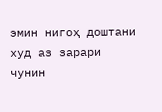эмин нигоҳ доштани худ аз зарари чунин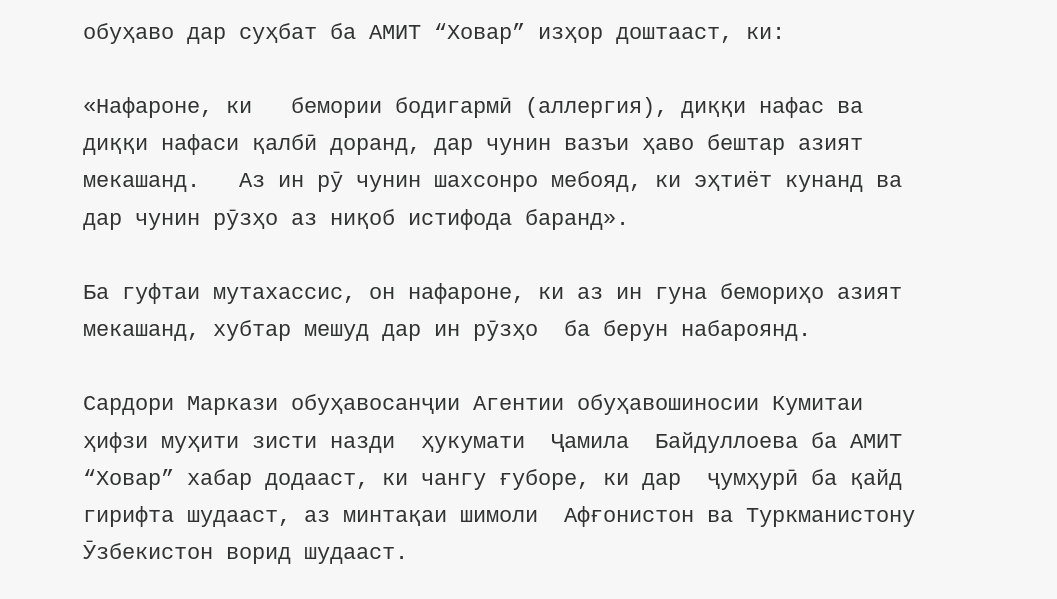обуҳаво дар суҳбат ба АМИТ “Ховар” изҳор доштааст, ки:

«Нафароне, ки   бемории бодигармӣ (аллергия), диққи нафас ва диққи нафаси қалбӣ доранд, дар чунин вазъи ҳаво бештар азият мекашанд.   Аз ин рӯ чунин шахсонро мебояд, ки эҳтиёт кунанд ва дар чунин рӯзҳо аз ниқоб истифода баранд».

Ба гуфтаи мутахассис, он нафароне, ки аз ин гуна бемориҳо азият мекашанд, хубтар мешуд дар ин рӯзҳо  ба берун набароянд.

Сардори Маркази обуҳавосанҷии Агентии обуҳавошиносии Кумитаи ҳифзи муҳити зисти назди  ҳукумати  Ҷамила  Байдуллоева ба АМИТ “Ховар” хабар додааст, ки чангу ғуборе, ки дар  ҷумҳурӣ ба қайд гирифта шудааст, аз минтақаи шимоли  Афғонистон ва Туркманистону  Ӯзбекистон ворид шудааст.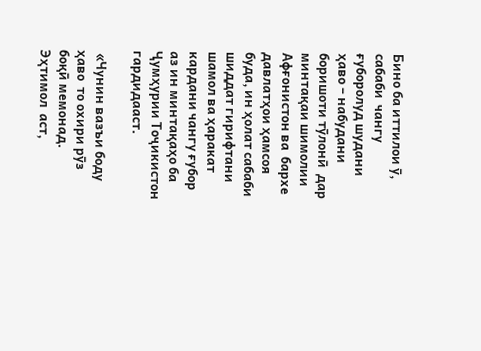Бино ба иттилои ӯ, сабаби  чангу ғуборолуд шудани ҳаво – набудани боришоти тӯлонӣ  дар минтақаи шимолии  Афғонистон ва  бархе давлатҳои ҳамсоя буда, ин ҳолат сабаби шиддат гирифтани шамол ва ҳаракат кардани чангу ғубор аз ин минтақаҳо ба Ҷумҳурии Тоҷикистон гардидааст.

 «Чунин вазъи боду ҳаво  то охири рӯз  боқӣ мемонад. Эҳтимол  аст,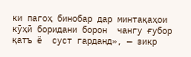ки пагоҳ бинобар дар минтақаҳои  кӯҳӣ боридани борон  чангу ғубор  қатъ ё  суст гарданд», — зикр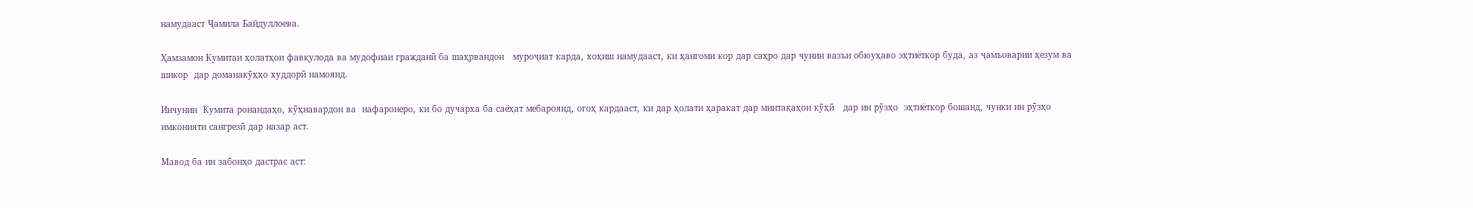намудааст Ҷамила Байдуллоева.

Ҳамзамон Кумитаи ҳолатҳои фавқулода ва мудофиаи гражданӣ ба шаҳрвандон   муроҷиат карда, хоҳиш намудааст, ки ҳангоми кор дар саҳро дар чунин вазъи обюуҳаво эҳтиёткор буда, аз ҷамъоварии ҳезум ва шикор  дар доманакӯҳҳо худдорӣ намоянд.

Инчунин  Кумита ронандаҳо, кӯҳнавардон ва  нафаронеро, ки бо дучарха ба саёҳат мебароянд, огоҳ кардааст, ки дар ҳолати ҳаракат дар минтақаҳои кӯҳӣ   дар ин рӯзҳо  эҳтиёткор бошанд, чунки ин рӯзҳо  имконияти сангрезӣ дар назар аст.

Мавод ба ин забонҳо дастрас аст: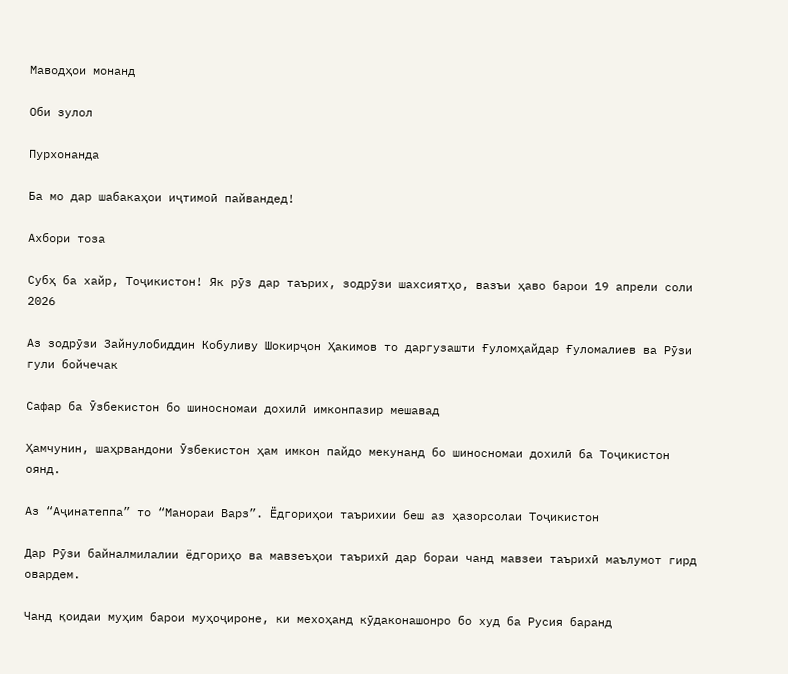Маводҳои монанд

Оби зулол

Пурхонанда

Ба мо дар шабакаҳои иҷтимоӣ пайвандед!

Ахбори тоза

Субҳ ба хайр, Тоҷикистон! Як рӯз дар таърих, зодрӯзи шахсиятҳо, вазъи ҳаво барои 19 апрели соли 2026

Аз зодрӯзи Зайнулобиддин Кобуливу Шокирҷон Ҳакимов то даргузашти Ғуломҳайдар Ғуломалиев ва Рӯзи гули бойчечак

Сафар ба Ӯзбекистон бо шиносномаи дохилӣ имконпазир мешавад

Ҳамчунин, шаҳрвандони Ӯзбекистон ҳам имкон пайдо мекунанд бо шиносномаи дохилӣ ба Тоҷикистон оянд.

Аз “Аҷинатеппа” то “Манораи Варз”. Ёдгориҳои таърихии беш аз ҳазорсолаи Тоҷикистон

Дар Рӯзи байналмилалии ёдгориҳо ва мавзеъҳои таърихӣ дар бораи чанд мавзеи таърихӣ маълумот гирд овардем.

Чанд қоидаи муҳим барои муҳоҷироне, ки мехоҳанд кӯдаконашонро бо худ ба Русия баранд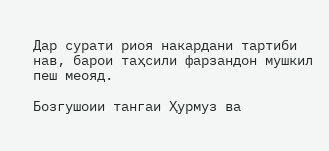Дар сурати риоя накардани тартиби нав, барои таҳсили фарзандон мушкил пеш меояд.

Бозгушоии тангаи Ҳурмуз ва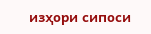изҳори сипоси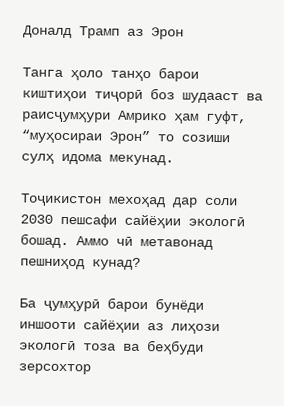Доналд Трамп аз Эрон

Танга ҳоло танҳо барои киштиҳои тиҷорӣ боз шудааст ва раисҷумҳури Амрико ҳам гуфт, “муҳосираи Эрон” то созиши сулҳ идома мекунад.

Тоҷикистон мехоҳад дар соли 2030 пешсафи сайёҳии экологӣ бошад. Аммо чӣ метавонад пешниҳод кунад?

Ба ҷумҳурӣ барои бунёди иншооти сайёҳии аз лиҳози экологӣ тоза ва беҳбуди зерсохтор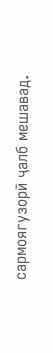сармоягузорӣ ҷалб мешавад.